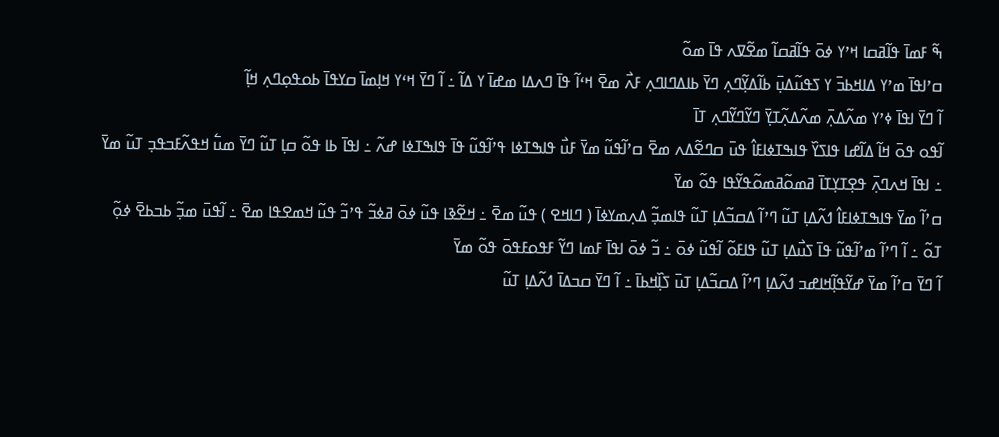ߒ߬ ߓߘߊ߫ ߟߊ߬ߥߛߊ ߞߴߌ ߦߋ߫ ߟߊ߬ߥߛߊ߬ ߘߐ߬ߜߍ ߟߊ߫ ߘߋ߬
ߛߴߊߟߊ߫ ߘߴߌ ߡߊߞߕߏ߫ ߌ ߖߟߎ߬ߡߎ߲߫ ߕߊ߬ߡߌ߲߬ߣߍ߲ ߣߌ߫ ߕߊߡߣߊߣߍ߲ ߓߍ߯ ߘߐ߫ ߞߵߊ߬ ߟߊ߫ ߣߍߡߊ ߘߝߊ߫ ߌ ߡߊ߬ ߸ ߊ߬ ߣߌ߫ ߞߵߌ ߞߊ߲ߘߊ߫ ߛߌߟߊ߫ ߕߋߟߋ߲ߣߍ߲ ߞߊ߲߬
ߊ߬ ߣߌ߫ ߊߟߊ߫ ߦߴߌ ߘߍ߬ߡߍ߲߫ ߘߍ߬ߡߍ߲߬ߠߌ߲߫ ߣߌ߬ߣߌ߬ߣߍ߲ ߠߊ߫
ߊ߬ߟߋ ߟߋ߫ ߞߊ߬ ߡߊ߬ߝߊ ߟߊߖߌ߰ ߟߊߒߠߦߊߓߊ߮ ߟߎ߫ ߛߣߐ߬ߡߍ ߘߐ߫ ߛߴߊ߬ߟߎ߬ ߘߌ߫ ߓߎ߯ ߟߊߒߠߦߊ ߟߴߊ߬ߟߎ߬ ߟߊ߫ ߟߊߒߠߦߊ ߝߍ߬ ߸ ߊߟߊ߫ ߕߊ ߟߋ߬ ߛߊ߲ ߠߎ߬ ߣߌ߫ ߘߎ߱ ߞߟߍ߬ߓߏߟߏ߲ ߠߎ߬ ߘߌ߫ ߸ ߊߟߊ߫ ߞߍߣߍ߲߫ ߟߐ߲ߠߌ߲ߠߊ߫ ߥߘߋ߬ߥߘߋ߬ߟߌ߬ߟߊ ߟߋ߬ ߘߌ߫
ߛߴߊ߬ ߘߌ߫ ߟߊߒߠߦߊߓߊ߮ ߗߍ߬ߡߊ߲ ߠߎ߬ ߣߴߊ߬ ߡߛߏ߬ߡߊ߲ ߠߎ߬ ߟߊߘߏ߲߬ ߡߍ߲ߘߌߦߊ߫ ( ߣߊߞߐ ) ߟߎ߬ ߘߐ߫ ߸ ߞߐ߬ߢߊ ߟߎ߬ ߦߋ߫ ߥߦߏ߬ ߟߴߏ߬ ߟߎ߬ ߞߘߐߟߊ ߘߐ߫ ߸ ߊ߬ߟߎ߫ ߘߏ߲߬ ߕߏߕߐ߫ ߦߋ߲߬ ߠߋ߬ ߸ ߊ߬ ߣߴߊ߬ ߘߴߊ߬ߟߎ߬ ߟߊ߫ ߖߎ߯ߡߊ߲ ߠߎ߬ ߟߊߓߋ߬ ߊ߬ߟߎ߬ ߦߋ߫ ߸ ߏ߬ ߦߋ߫ ߊߟߊ߫ ߓߘߊ ߣߌ߬ ߓߟߋߓߟߋ߫ ߟߋ߬ ߘߌ߫
ߊ߬ ߣߌ߫ ߛߴߊ߬ ߘߌ߫ ߝߌ߬ߟߊ߲߬ߞߊߝߏ ߗߍ߬ߡߊ߲ ߣߴߊ߬ ߡߛߏ߬ߡߊ߲ ߠߎ߫ ߖߊ߲߰ߞߕߊ߫ ߸ ߊ߬ ߣߌ߫ ߛߏߡߊ߫ ߗߍ߬ߡߊ߲ ߠߎ߬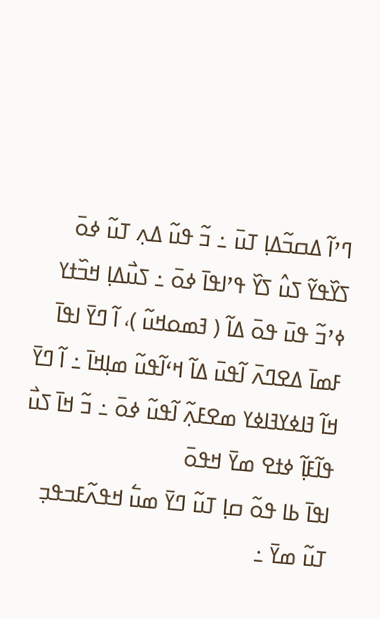ߣߴߊ߬ ߡߛߏ߬ߡߊ߲ ߠߎ߫ ߸ ߏ߬ ߟߎ߬ ߡߍ߲ ߠߎ߬ ߦߋ߫ ߖߌ߰ߟߌ߬ ߖߎ߮ ߖߌ߰ ߟߴߊߟߊ߫ ߦߋ߫ ߸ ߖߎ߯ߡߊ߲ ߞߏ߰ߙߌ ߦߴߏ߬ ߟߎ߫ ߟߋ߫ ߡߊ߬ ( ߔߘߋߞߎ߬ )، ߊ߬ ߣߌ߫ ߊߟߊ߫ ߓߘߊ߫ ߡߐߣߍ߫ ߊ߬ߟߎ߫ ߡߊ߬ ߞߵߊ߬ߟߎ߬ ߘߊ߲ߞߊ߫ ߸ ߊ߬ ߣߌ߫ ߞߊ߬ ߔߊߦߌߔߊߦߌ ߘߐߓߍ߲߬ ߊ߬ߟߎ߬ ߦߋ߫ ߸ ߏ߬ ߞߊ߫ ߖߎ߯ ߟߊ߬ߓߊ߲߬ ߦߙߐ ߘߌ߫ ߞߟߋ߫
ߊߟߊ߫ ߕߊ ߟߋ߬ ߛߊ߲ ߠߎ߬ ߣߌ߫ ߘߎ߱ ߞߟߍ߬ߓߏߟߏ߲ ߠߎ߬ ߘߌ߫ ߸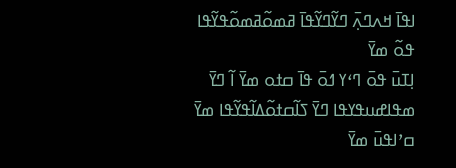ߊߟߊ߫ ߞߍߣߍ߲߫ ߣߌ߬ߣߌ߬ߟߊ߫ ߥߘߋ߬ߥߘߋ߬ߟߌ߬ߟߊ ߟߋ߬ ߘߌ߫
ߊ߲ߠߎ߫ ߟߋ߫ ߣߵߌ ߗߋ߫ ߟߊ߫ ߛߙߋ ߘߌ߫ ߊ߬ ߣߌ߫ ߘߟߊߝߎߟߌߟߊ ߣߌ߫ ߖߊ߬ߛߙߋ߬ߡߊ߬ߟߌ߬ߟߊ ߘߌ߫
ߛߴߊߟߎ߫ ߘߌ߫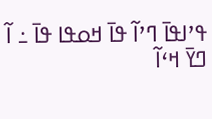ߟߴߊߟߊ߫ ߣߴߊ߬ ߟߊ߫ ߞߋߟߊ ߟߊ߫ ߸ ߊ߬ ߣߌ߫ ߞߵߊ߬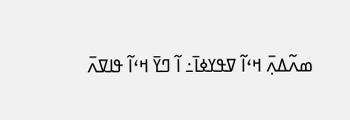ߘߍ߬ߡߍ߲߫ ߞߵߊ߬ ߜߟߌߦߊ߫߸ ߊ߬ ߣߌ߫ ߞߵߊ߬ ߟߊߜߍ߫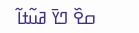ߛߐ߰ ߣߌ߫ ߥߎ߬ߙߊ߬